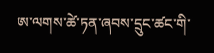ཨ་ལགས་ཚེ་ཏན་ཞབས་དྲུང་ཚང་གི་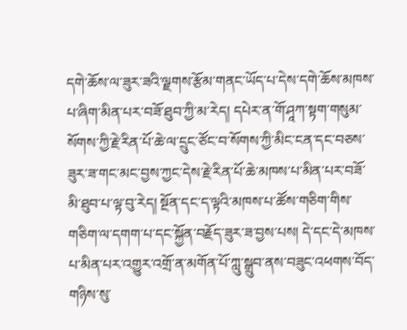དགེ་ཆོས་ལ་ཟུར་ཟའི་ལྗགས་རྩོམ་གནང་ཡོད་པ་དེས་དགེ་ཆོས་མཁས་པ་ཞིག་མིན་པར་བཟོ་ཐུབ་ཀྱི་མ་རེད། དཔེར་ན་གོ་ཤཱཀ་སྟག་གསུམ་སོགས་ཀྱི་རྗེ་རིན་པོ་ཆེ་ལ་དྲུང་ཙོང་བ་སོགས་ཀྱི་མིང་ངན་དང་བཅས་ཟུར་ཟ་གང་མང་བྱས་ཀྱང་དེས་རྗེ་རིན་པོ་ཆེ་མཁས་པ་མིན་པར་བཟོ་མི་ཐུབ་པ་ལྟ་བུ་རེད། སྔོན་དང་ད་ལྟའི་མཁས་པ་ཚོས་གཅིག་གིས་གཅིག་ལ་དགག་པ་དང་སྐྱོན་བརྗོད་ཟུར་ཟ་བྱས་པས། དེ་དང་དེ་མཁས་པ་མིན་པར་འགྱུར་འགྲོ་ན་མགོན་པོ་ཀླུ་སྒྲུབ་ནས་བཟུང་འཕགས་བོད་གཉིས་སུ་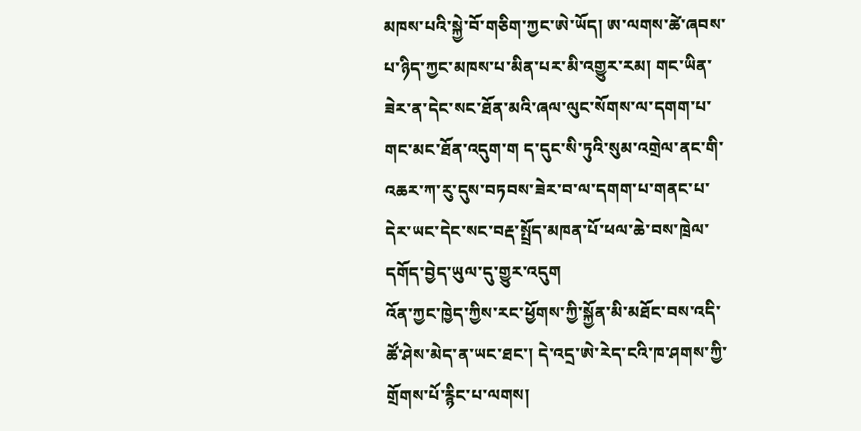མཁས་པའི་སྐྱེ་བོ་གཅིག་ཀྱང་ཨེ་ཡོད། ཨ་ལགས་ཚེ་ཞབས་པ་ཉིད་ཀྱང་མཁས་པ་མིན་པར་མི་འགྱུར་རམ། གང་ཡིན་ཟེར་ན་དེང་སང་ཐོན་མའི་ཞལ་ལུང་སོགས་ལ་དགག་པ་གང་མང་ཐོན་འདུག་ག ད་དུང་སི་ཏུའི་སུམ་འགྲེལ་ནང་གི་འཆར་ཀ་རུ་དུས་བཏབས་ཟེར་བ་ལ་དགག་པ་གནང་པ་དེར་ཡང་དེང་སང་བརྡ་སྤྲོད་མཁན་པོ་ཕལ་ཆེ་བས་ཁྲེལ་དགོད་བྱེད་ཡུལ་དུ་གྱུར་འདུག
འོན་ཀྱང་ཁྱེད་ཀྱིས་རང་ཕྱོགས་ཀྱི་སྐྱོན་མི་མཐོང་བས་འདི་ཚོ་ཤེས་མེད་ན་ཡང་ཐང་། དེ་འདྲ་ཨེ་རེད་ངའི་ཁ་ཤགས་ཀྱི་གྲོགས་པོ་རྙིང་པ་ལགས།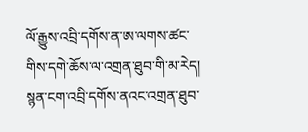ལོ་རྒྱུས་འབྲི་དགོས་ན་ཨ་ལགས་ཚང་གིས་དགེ་ཆོས་ལ་འགྲན་ཐུབ་གི་མ་རེད།
སྙན་ངག་འབྲི་དགོས་ནའང་འགྲན་ཐུབ་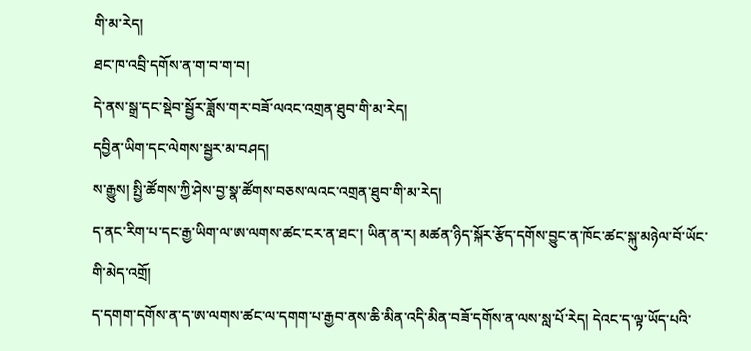གི་མ་རེད།
ཐང་ཁ་འབྲི་དགོས་ན་ག་བ་ག་བ།
དེ་ནས་སྒྲ་དང་སྡེབ་སྦྱོར་ཟློས་གར་བཟོ་ལའང་འགྲན་ཐུབ་གི་མ་རེད།
དབྱིན་ཡིག་དང་ལེགས་སྦྱར་མ་བཤད།
ས་རྒྱུས། སྤྱི་ཚོགས་ཀྱི་ཤེས་བྱ་སྣ་ཚོགས་བཅས་ལའང་འགྲན་ཐུབ་གི་མ་རེད།
ད་ནང་རིག་པ་དང་རྒྱ་ཡིག་ལ་ཨ་ལགས་ཚང་ངར་ན་ཐང་། ཡིན་ན་ར། མཚན་ཉིད་སྐོར་རྩོད་དགོས་བྱུང་ན་ཁོང་ཚང་སྐུ་མཉེལ་བོ་ཡོང་གི་མེད་འགྲོ།
ད་དགག་དགོས་ན་ད་ཨ་ལགས་ཚང་ལ་དགག་པ་རྒྱབ་ནས་ཆི་མིན་འདི་མིན་བཟོ་དགོས་ན་ལས་སླ་པོ་རེད། དེའང་ད་ལྟ་ཡོད་པའི་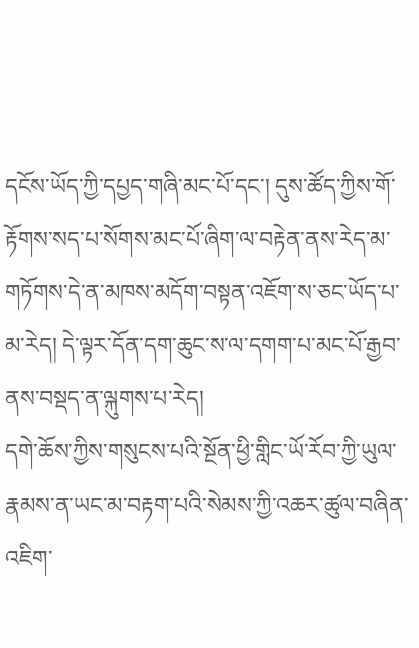དངོས་ཡོད་ཀྱི་དཔྱད་གཞི་མང་པོ་དང་། དུས་ཚོད་ཀྱིས་གོ་རྟོགས་སད་པ་སོགས་མང་པོ་ཞིག་ལ་བརྟེན་ནས་རེད་མ་གཏོགས་དེ་ན་མཁས་མདོག་བསྟན་འཇོག་ས་ཅང་ཡོད་པ་མ་རེད། དེ་ལྟར་དོན་དག་ཆུང་ས་ལ་དགག་པ་མང་པོ་རྒྱབ་ནས་བསྡད་ན་ལྐུགས་པ་རེད།
དགེ་ཆོས་ཀྱིས་གསུངས་པའི་སྔོན་ཕྱི་གླིང་ཡོ་རོབ་ཀྱི་ཡུལ་རྣམས་ན་ཡང་མ་བརྟག་པའི་སེམས་ཀྱི་འཆར་ཚུལ་བཞིན་འཇིག་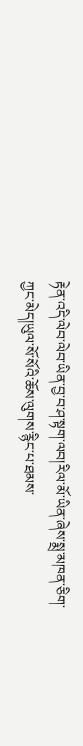རྟེན་འདི་ལེབ་ལེབ་ཡིན་བྱ་བ་ཤ་སྟག་ལབ།རིལ་མོ་ཡིན་ཞེས་སྨྲ་མཁན་ཅིག་ཀྱང་མེད།ཡུལ་སོ་སོའི་ཆོས་ལུགས་རྙིང་པ་ཐམས་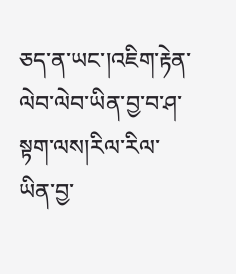ཅད་ན་ཡང་།འཇིག་རྟེན་ལེབ་ལེབ་ཡིན་བྱ་བ་ཤ་སྟག་ལས།རིལ་རིལ་ཡིན་བྱ་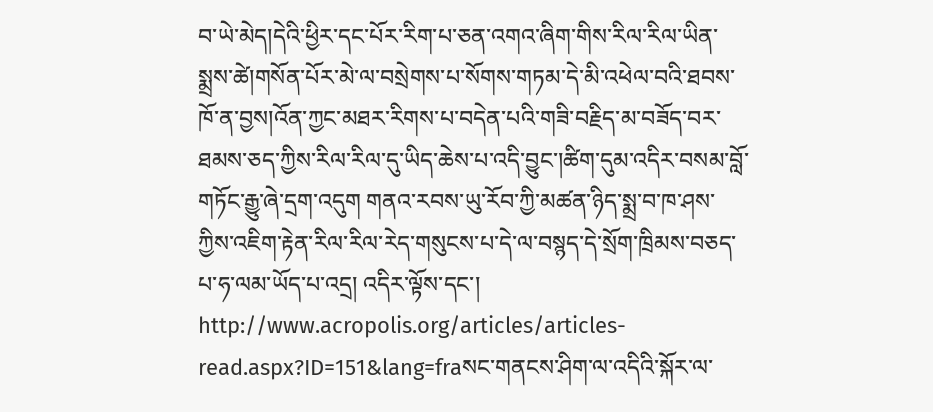བ་ཡེ་མེད།དེའི་ཕྱིར་དང་པོར་རིག་པ་ཅན་འགའ་ཞིག་གིས་རིལ་རིལ་ཡིན་སྨྲས་ཚེ།གསོན་པོར་མེ་ལ་བསྲེགས་པ་སོགས་གཏམ་དེ་མི་འཕེལ་བའི་ཐབས་ཁོ་ན་བྱས།འོན་ཀྱང་མཐར་རིགས་པ་བདེན་པའི་གཟི་བརྗིད་མ་བཟོད་བར་ཐམས་ཅད་ཀྱིས་རིལ་རིལ་དུ་ཡིད་ཆེས་པ་འདི་བྱུང་།ཚིག་དུམ་འདིར་བསམ་བློ་གཏོང་རྒྱུ་ཞེ་དྲག་འདུག གནའ་རབས་ཡུ་རོབ་ཀྱི་མཚན་ཉིད་སྨྲ་བ་ཁ་ཤས་ཀྱིས་འཇིག་རྟེན་རིལ་རིལ་རེད་གསུངས་པ་དེ་ལ་བསྙད་དེ་སྲོག་ཁྲིམས་བཅད་པ་ཧ་ལམ་ཡོད་པ་འདྲ། འདིར་ལྟོས་དང་། http://www.acropolis.org/articles/articles-read.aspx?ID=151&lang=fraསང་གནངས་ཤིག་ལ་འདིའི་སྐོར་ལ་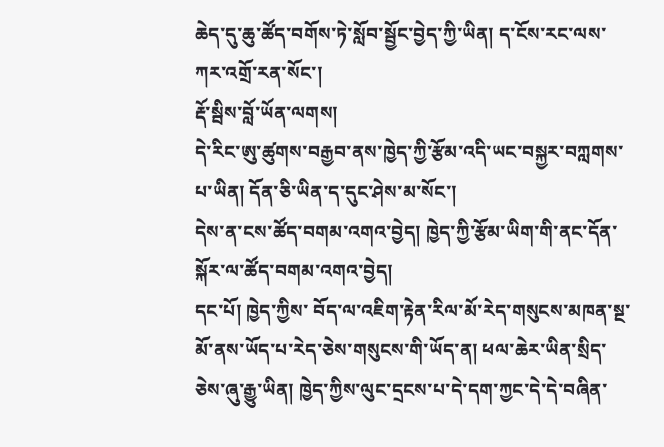ཆེད་དུ་ཆུ་ཚོད་བགོས་ཏེ་སློབ་སྦྱོང་བྱེད་ཀྱི་ཡིན། ད་ངོས་རང་ལས་ཀར་འགྲོ་རན་སོང་།
རྡོ་སྦིས་བློ་ཡོན་ལགས།
དེ་རིང་ཨུ་ཚུགས་བརྒྱབ་ནས་ཁྱེད་ཀྱི་རྩོམ་འདི་ཡང་བསྐྱར་བཀླགས་པ་ཡིན། དོན་ཅི་ཡིན་ད་དུང་ཤེས་མ་སོང་།
དེས་ན་ངས་ཚོད་བགམ་འགའ་བྱེད། ཁྱེད་ཀྱི་རྩོམ་ཡིག་གི་ནང་དོན་སྐོར་ལ་ཚོད་བགམ་འགའ་བྱེད།
དང་པོ། ཁྱེད་ཀྱིས་ བོད་ལ་འཇིག་རྟེན་རིལ་མོ་རེད་གསུངས་མཁན་སྔ་མོ་ནས་ཡོད་པ་རེད་ཅེས་གསུངས་གི་ཡོད་ན། ཕལ་ཆེར་ཡིན་སྲིད་ཅེས་ཞུ་རྒྱུ་ཡིན། ཁྱེད་ཀྱིས་ལུང་དྲངས་པ་དེ་དག་ཀྱང་དེ་དེ་བཞིན་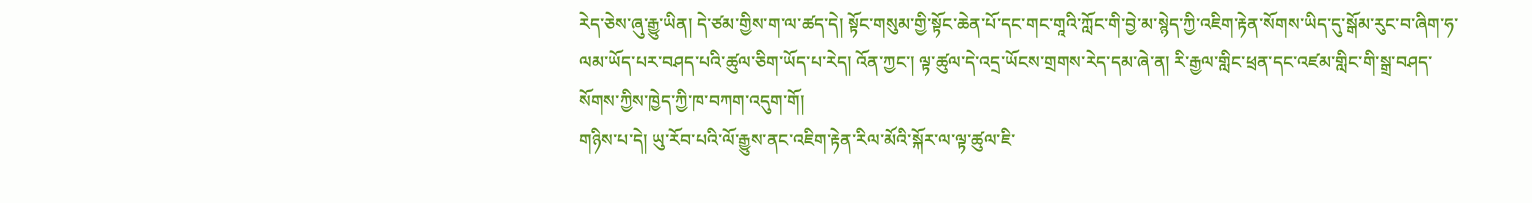རེད་ཅེས་ཞུ་རྒྱུ་ཡིན། དེ་ཙམ་གྱིས་ག་ལ་ཚད་དེ། སྟོང་གསུམ་གྱི་སྟོང་ཆེན་པོ་དང་གང་གཱའི་ཀློང་གི་བྱེ་མ་སྙེད་ཀྱི་འཇིག་རྟེན་སོགས་ཡིད་དུ་སྒོམ་རུང་བ་ཞིག་ཧ་ལམ་ཡོད་པར་བཤད་པའི་ཚུལ་ཅིག་ཡོད་པ་རེད། འོན་ཀྱང་། ལྟ་ཚུལ་དེ་འདྲ་ཡོངས་གྲགས་རེད་དམ་ཞེ་ན། རི་རྒྱལ་གླིང་ཕྲན་དང་འཛམ་གླིང་གི་སྒྲ་བཤད་སོགས་ཀྱིས་ཁྱེད་ཀྱི་ཁ་བཀག་འདུག་གོ།
གཉིས་པ་དེ། ཡུ་རོབ་པའི་ལོ་རྒྱུས་ནང་འཇིག་རྟེན་རིལ་མོའི་སྐོར་ལ་ལྟ་ཚུལ་ཇི་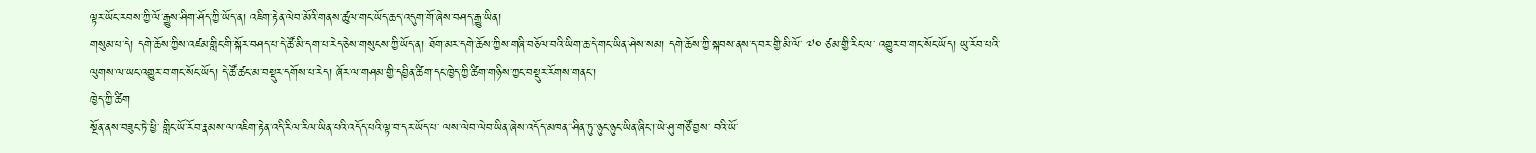ལྟར་ཡོང་རབས་ཀྱི་ལོ་རྒྱུས་ཤིག་ཤོད་ཀྱི་ཡོད་ན། འཇིག་རྟེན་ལེབ་མོའི་གནས་ཚུལ་གང་ཡོད་ཆད་འདུག་གོ་ཞེས་བཤད་རྒྱུ་ཡིན།
གསུམ་པ་དེ། དགེ་ཆོས་ཀྱིས་འཛམ་གླིང་གི་སྐོར་བཤད་པ་དེ་ཚོ་མི་དག་པ་རེད་ཅེས་གསུངས་ཀྱི་ཡོད་ན། ཐོག་མར་དགེ་ཆོས་ཀྱིས་གཞི་བཅོལ་བའི་ཡིག་ཆ་དེ་གང་ཡིན་ཤེས་སམ། དགེ་ཆོས་ཀྱི་སྐབས་ནས་ད་བར་གྱི་མི་ལོ་ ༧༠ ཙམ་གྱི་རིང་ལ་ འགྱུར་བ་གང་སོང་ཡོད། ཡུ་རོབ་པའི་ལུགས་ལ་ཡང་འགྱུར་བ་གང་སོང་ཡོད། དེ་ཚོ་ཚང་མ་བསྡུར་དགོས་པ་རེད། ཞོར་ལ་གཤམ་གྱི་དབྱིན་ཚིག་དང་ཁྱེད་ཀྱི་ཚིག་གཉིས་ཀྱང་བསྡུར་རོགས་གནང་།
ཁྱེད་ཀྱི་ཚིག
སྔོན་ནས་བཟུང་ཏེ་་ཕྱི་ གླིང་ཡོ་རོབ་རྣམས་ལ་འཇིག་རྟེན་འདི་རིལ་རིལ་ཡིན་པའི་འདོད་པའི་ལྟ་བ་དར་ཡོད་པ་ ལས་ལེབ་ལེབ་ཡིན་ཞེས་འདོད་མཁན་་ཤིན་ཏུ་་ཉུང་ཉུང་ཡིན་ཞིང་།་ཡེ་ཤུ་གཙོ་བྱས་ བའི་ཡོ་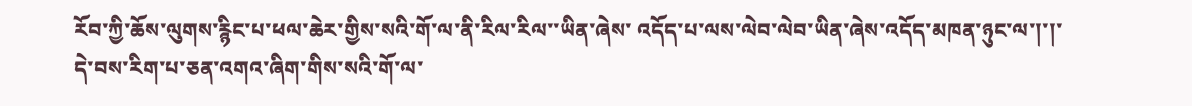རོབ་ཀྱི་ཆོས་ལུགས་རྙིང་པ་ཕལ་ཆེར་གྱིས་སའི་གོ་ལ་ནི་རིལ་རིལ་་ཡིན་ཞེས་ འདོད་པ་ལས་ལེབ་ལེབ་ཡིན་ཞེས་འདོད་མཁན་ཉུང་ལ་།་།་ དེ་བས་རིག་པ་ཅན་འགའ་ཞིག་གིས་སའི་གོ་ལ་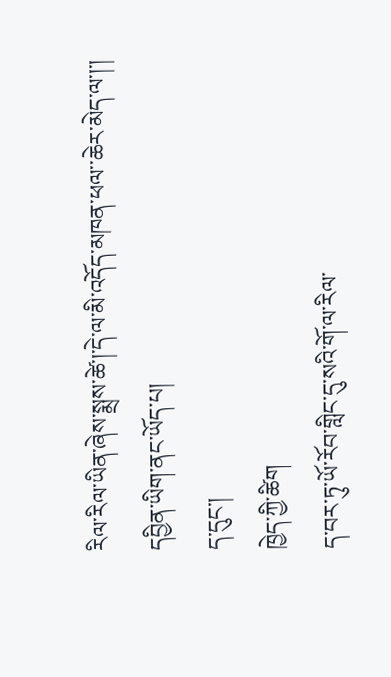རིལ་རིལ་ཡིན་ཞེས་སྨྲས་ཚེ་།་དེ་ལ་མི་འདོད་མཁན་ཕལ་་ཆེར་མེད་ལ་།་།
དབྱིན་ཡིག་ནང་ཡོད་པ།
ད་དུང་།
ཁྱེད་ཀྱི་ཚིག
ད་བར་ཏུ་ཡོ་རོབ་གླིང་དུ་སའི་གོ་ལ་རིལ་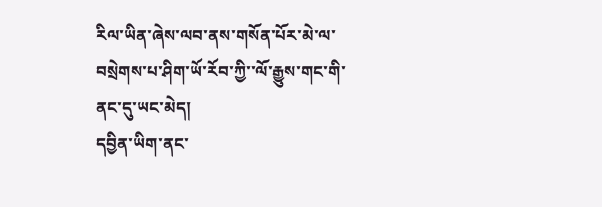རིལ་ཡིན་ཞེས་ལབ་ནས་གསོན་པོར་མེ་ལ་བསྲེགས་པ་ཤིག་ཡོ་རོབ་ཀྱི་་ལོ་རྒྱུས་གང་གི་ནང་དུ་ཡང་མེད།
དབྱིན་ཡིག་ནང་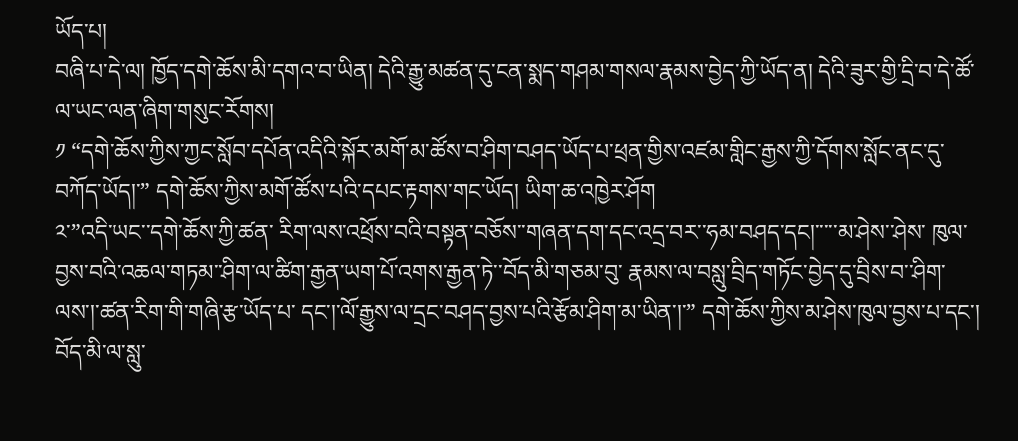ཡོད་པ།
བཞི་པ་དེ་ལ། ཁྱོད་དགེ་ཆོས་མི་དགའ་བ་ཡིན། དེའི་རྒྱུ་མཚན་དུ་ངན་སྨད་གཤམ་གསལ་རྣམས་བྱེད་ཀྱི་ཡོད་ན། དེའི་ཟུར་གྱི་དྲི་བ་དེ་ཚོ་ལ་ཡང་ལན་ཞིག་གསུང་རོགས།
༡ “དགེ་ཆོས་ཀྱིས་ཀྱང་སློབ་དཔོན་འདིའི་སྐོར་མགོ་མ་ཚོས་བ་ཤིག་བཤད་ཡོད་པ་ཕྲན་གྱིས་འཛམ་གླིང་རྒྱས་ཀྱི་དོགས་སློང་ནང་དུ་བཀོད་ཡོད།་” དགེ་ཆོས་ཀྱིས་མགོ་ཚོས་པའི་དཔང་རྟགས་གང་ཡོད། ཡིག་ཆ་འཁྱེར་ཤོག
༢་”འདི་ཡང་་དགེ་ཆོས་ཀྱི་ཚན་ རིག་ལས་འཕྲོས་བའི་བསྟན་བཅོས་་གཞན་དག་དང་འདྲ་བར་་ཧམ་བཤད་དང།་་་་་མ་ཤེས་་ཤེས་ ཁུལ་བྱས་བའི་འཆལ་གཏམ་་ཤིག་ལ་ཚིག་རྒྱན་ཡག་པོ་འགས་རྒྱན་ཏེ་་བོད་མི་གཅམ་བུ་ རྣམས་ལ་བསླུ་བྲིད་གཏོང་བྱེད་དུ་བྲིས་བ་་ཤིག་ལས་།་ཚན་རིག་གི་གཞི་རྩ་ཡོད་པ་ དང་།་ལོ་རྒྱུས་ལ་དྲང་བཤད་བྱས་པའི་རྩོམ་ཤིག་མ་ཡིན་།་” དགེ་ཆོས་ཀྱིས་མ་ཤེས་ཁུལ་བྱས་པ་དང་། བོད་མི་ལ་སླུ་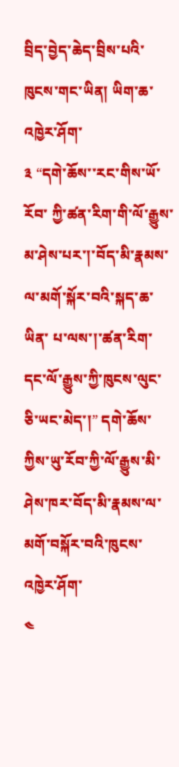བྲིད་བྱེད་ཆེད་བྲིས་པའི་ཁུངས་གང་ཡིན། ཡིག་ཆ་འཁྱེར་ཤོག་
༣ “དགེ་ཆོས་་རང་གིས་ཡོ་རོབ་ ཀྱི་ཚན་རིག་གི་ལོ་རྒྱུས་མ་ཤེས་པར་།་བོད་མི་རྣམས་ལ་མགོ་སྐོར་བའི་སྐད་ཆ་ཡིན་ པ་ལས་།་ཚན་རིག་དང་ལོ་རྒྱུས་ཀྱི་ཁུངས་ལུང་ཅི་ཡང་མེད་།” དགེ་ཆོས་ཀྱིས་ཡུ་རོབ་ཀྱི་ལོ་རྒྱུས་མི་ཤེས་ཁར་བོད་མི་རྣམས་ལ་མགོ་བསྐོར་བའི་ཁུངས་འཁྱེར་ཤོག་
༤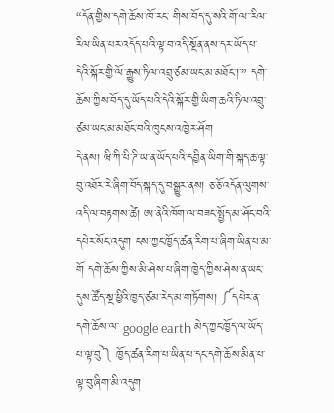“དོན་གྱིས་དགེ་ཆོས་ཁོ་རང་ གིས་བོད་དུ་སའི་གོ་ལ་་རིལ་རིལ་ཡིན་པར་འདོད་པའི་ལྟ་བ་འདི་སྔོན་ནས་དར་ཡོད་པ་ དེའི་སྐོར་གྱི་ལོ་རྒྱུས་ཏིལ་འབྲུ་ཙམ་ཡང་མ་མཐོང་།་” དགེ་ཆོས་ཀྱིས་བོད་དུ་ཡོད་པའི་དེའི་སྐོར་གྱི་ཡིག་ཆའི་ཏིལ་འབྲུ་ཙམ་ཡང་མ་མཐོང་བའི་ཁུངས་འཁྱེར་ཤོག
དེ་ནས། ཝི་ཀི་པི་ཌི་ཡ་ན་ཡོད་པའི་དབྱིན་ཡིག་གི་སྐད་ཆ་ལྟ་བུ་འཐོར་རེ་ཞིག་བོད་སྐད་དུ་བསྒྱུར་ནས། ཅ་ཅོ་འདོན་ལུགས་འདི་ལ་བརྟགས་ཚེ། ཨ་ནེའི་ཁོག་ལ་བཟང་སྤྱོད་མ་ཤོང་བའི་དཔེར་སོང་འདུག ངས་ཀྱང་ཁྱོད་ཚན་རིག་པ་ཞིག་ཡིན་པ་མ་གོ དགེ་ཆོས་ཀྱིས་མི་ཤེས་པ་ཞིག་ཁྱེད་ཀྱིས་ཤེས་ན་ཡང་དུས་ཚོད་སྔ་ཕྱིའི་ཁྱད་ཙམ་རེད་མ་གཏོགས། ༼དཔེར་ན་ དགེ་ཆོས་ལ་ google earth མེད་ཀྱང་ཁྱོད་ལ་ཡོད་པ་ལྟ་བུ༽ ཁྱོད་ཚན་རིག་པ་ཡིན་པ་དང་དགེ་ཆོས་མིན་པ་ལྟ་བུ་ཞིག་མི་འདུག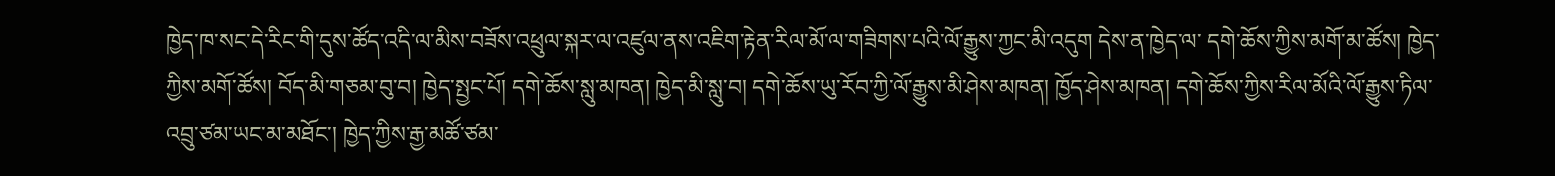ཁྱེད་ཁ་སང་དེ་རིང་གི་དུས་ཚོད་འདི་ལ་མིས་བཟོས་འཕྲུལ་སྐར་ལ་འཛུལ་ནས་འཇིག་རྟེན་རིལ་མོ་ལ་གཟིགས་པའི་ལོ་རྒྱུས་ཀྱང་མི་འདུག དེས་ན་ཁྱེད་ལ་ དགེ་ཆོས་ཀྱིས་མགོ་མ་ཚོས། ཁྱེད་ཀྱིས་མགོ་ཚོས། བོད་མི་གཅམ་བུ་བ། ཁྱེད་སྤྱང་པོ། དགེ་ཆོས་སླུ་མཁན། ཁྱེད་མི་སླུ་བ། དགེ་ཆོས་ཡུ་རོབ་ཀྱི་ལོ་རྒྱུས་མི་ཤེས་མཁན། ཁྱོད་ཤེས་མཁན། དགེ་ཆོས་ཀྱིས་རིལ་མོའི་ལོ་རྒྱུས་ཏིལ་འབྲུ་ཙམ་ཡང་མ་མཐོང་། ཁྱེད་ཀྱིས་རྒྱ་མཚོ་ཙམ་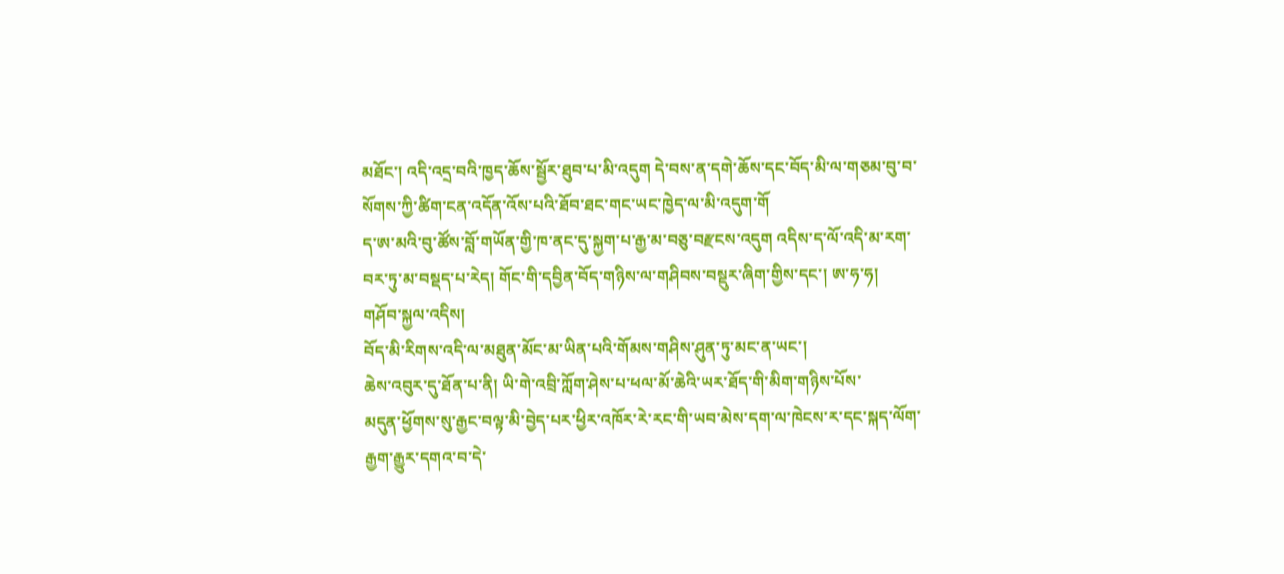མཐོང་། འདི་འདྲ་བའི་ཁྱད་ཆོས་སྦྱོར་ཐུབ་པ་མི་འདུག དེ་བས་ན་དགེ་ཆོས་དང་བོད་མི་ལ་གཅམ་བུ་བ་སོགས་ཀྱི་ཚིག་ངན་འདོན་འོས་པའི་ཐོབ་ཐང་གང་ཡང་ཁྱེད་ལ་མི་འདུག་གོ
ད་ཨ་མའི་བུ་ཚོས་བློ་གཡོན་གྱི་ཁ་ནང་དུ་སྐྱག་པ་རྒྱ་མ་བཅུ་བརྫངས་འདུག འདིས་ད་ལོ་འདི་མ་རག་བར་ཏུ་མ་བསྡད་པ་རེད། གོང་གི་དབྱིན་བོད་གཉིས་ལ་གཤིབས་བསྡུར་ཞིག་གྱིས་དང་། ཨ་ཧ་ཧ།
གཤོབ་སྐྱལ་འདིས།
བོད་མི་རིགས་འདི་ལ་མཐུན་མོང་མ་ཡིན་པའི་གོམས་གཤིས་ཤུན་ཏུ་མང་ན་ཡང་།
ཆེས་འབུར་དུ་ཐོན་པ་ནི། ཡི་གེ་འབྲི་ཀློག་ཤེས་པ་ཕལ་མོ་ཆེའི་ཡར་ཐོད་གི་མིག་གཉིས་པོས་
མདུན་ཕྱོགས་སུ་རྒྱང་བལྟ་མི་བྱེད་པར་ཕྱིར་འཁོར་རེ་རང་གི་ཡབ་མེས་དག་ལ་ཁེངས་ར་དང་སྐད་ལོག་
རྒྱག་རྒྱུར་དགའ་བ་དེ་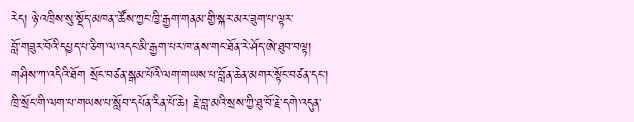རེད། ཉེ་འཁྲིས་སུ་སྡོད་མཁན་་ཚོས་ཀྱང་ཁྱི་རྒྱག་གནམ་གྱི་སྐར་མར་ཟུག་པ་ལྟར་
བློ་གཟུར་བོའི་དཔྱད་པ་ཅིག་ལ་འདང་མི་རྒྱག་པར་ཁ་ནས་གང་ཐོན་རེ་ཤོད་ཨེ་ཐུབ་བལྟ།
གཤིས་ཀ་འདིའི་ཐོག སྲོང་བཙན་སྒམ་པོའི་ལག་གཡས་པ་བློན་ཆེན་མགར་སྟོང་བཙན་དང་།
ཁྲི་སྲོང་གི་ལག་པ་གཡས་པ་སློབ་དཔོན་རིན་པོ་ཆེ། རྗེ་བླ་མའི་སྲས་ཀྱི་ཐུ་བོ་རྗེ་དགེ་འདུན་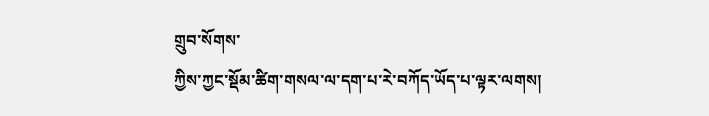གྲུབ་སོགས་
ཀྱིས་ཀྱང་སྡོམ་ཚིག་གསལ་ལ་དག་པ་རེ་བཀོད་ཡོད་པ་ལྟར་ལགས།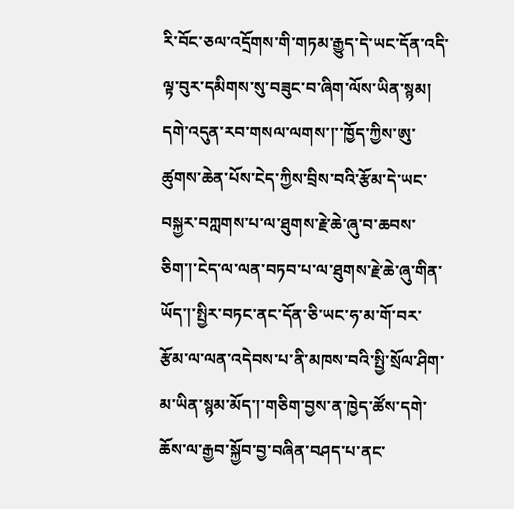རི་བོང་ཅལ་འདྲོགས་གི་གཏམ་རྒྱུད་དེ་ཡང་དོན་འདི་ལྟ་བུར་དམིགས་སུ་བཟུང་བ་ཞིག་ལོས་ཡིན་སྙམ།
དགེ་འདུན་རབ་གསལ་ལགས་།་་ཁྱོད་ཀྱིས་ཨུ་ཚུགས་ཆེན་པོས་ངེད་ཀྱིས་བྲིས་བའི་རྩོམ་དེ་ཡང་བསྐྱར་བཀླགས་པ་ལ་ཐུགས་རྗེ་ཆེ་ཞུ་བ་ཆབས་ཅིག་།་ངེད་ལ་ལན་བཏབ་པ་ལ་ཐུགས་རྗེ་ཆེ་ཞུ་གིན་ཡོད་།་སྤྱིར་བཏང་ནང་དོན་ཅི་ཡང་ཧ་མ་གོ་བར་རྩོམ་ལ་ལན་འདེབས་པ་ནི་མཁས་བའི་སྤྱི་སྲོལ་ཤིག་མ་ཡིན་སྙམ་མོད་།་གཅིག་བྱས་ན་ཁྱེད་ཚོས་དགེ་ཆོས་ལ་རྒྱབ་སྐྱོབ་བྱ་བཞིན་བཤད་པ་ནང་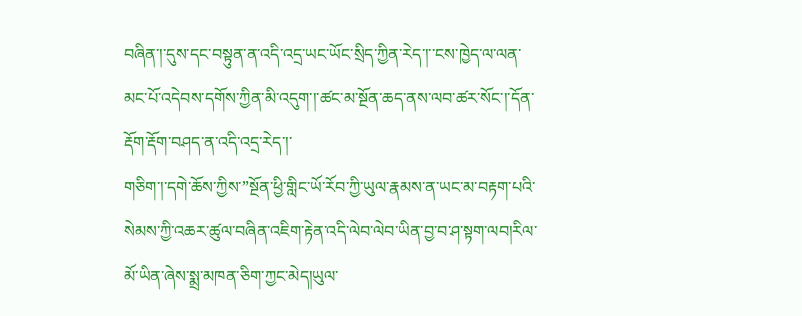བཞིན་།་དུས་དང་བསྟུན་ན་འདི་འདྲ་ཡང་ཡོང་སྲིད་ཀྱིན་རེད་།་་ངས་ཁྱེད་ལ་ལན་མང་པོ་འདེབས་དགོས་ཀྱིན་མི་འདུག་།་ཚང་མ་སྔོན་ཆད་ནས་ལབ་ཚར་སོང་།་དོན་རྡོག་རྡོག་བཤད་ན་འདི་འདྲ་རེད་།་
གཅིག་།་དགེ་ཆོས་ཀྱིས་”སྔོན་ཕྱི་གླིང་ཡོ་རོབ་ཀྱི་ཡུལ་རྣམས་ན་ཡང་མ་བརྟག་པའི་སེམས་ཀྱི་འཆར་ཚུལ་བཞིན་འཇིག་རྟེན་འདི་ལེབ་ལེབ་ཡིན་བྱ་བ་ཤ་སྟག་ལབ།རིལ་མོ་ཡིན་ཞེས་སྨྲ་མཁན་ཅིག་ཀྱང་མེད།ཡུལ་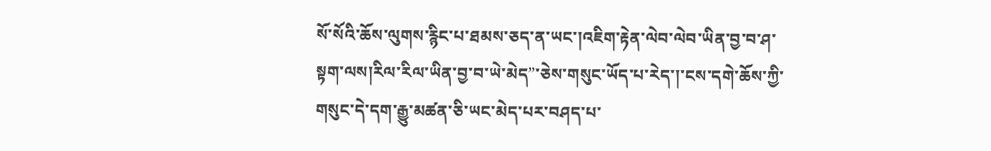སོ་སོའི་ཆོས་ལུགས་རྙིང་པ་ཐམས་ཅད་ན་ཡང་།འཇིག་རྟེན་ལེབ་ལེབ་ཡིན་བྱ་བ་ཤ་སྟག་ལས།རིལ་རིལ་ཡིན་བྱ་བ་ཡེ་མེད”་ཅེས་གསུང་ཡོད་པ་རེད་།་ངས་དགེ་ཆོས་ཀྱི་གསུང་དེ་དག་རྒྱུ་མཚན་ཅི་ཡང་མེད་པར་བཤད་པ་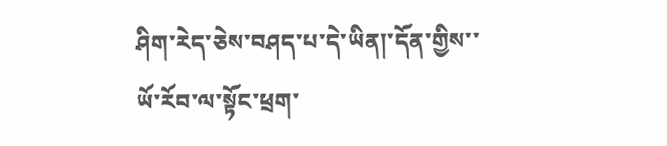ཤིག་རེད་ཅེས་བཤད་པ་དེ་ཡིན།་དོན་གྱིས་་ཡོ་རོབ་ལ་སྟོང་ཕྲག་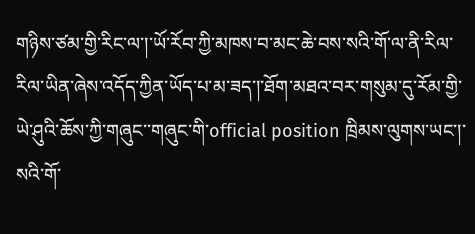གཉིས་ཙམ་གྱི་རིང་ལ་།་ཡོ་རོབ་ཀྱི་མཁས་བ་མང་ཆེ་བས་སའི་གོ་ལ་ནི་རིལ་རིལ་ཡིན་ཞེས་འདོད་ཀྱིན་ཡོད་པ་མ་ཟད་།་ཐོག་མཐའ་བར་གསུམ་དུ་རོམ་གྱི་ཡེ་ཤུའི་ཆོས་ཀྱི་གཞུང་་གཞུང་གི་official position ཁྲིམས་ལུགས་ཡང་།་སའི་གོ་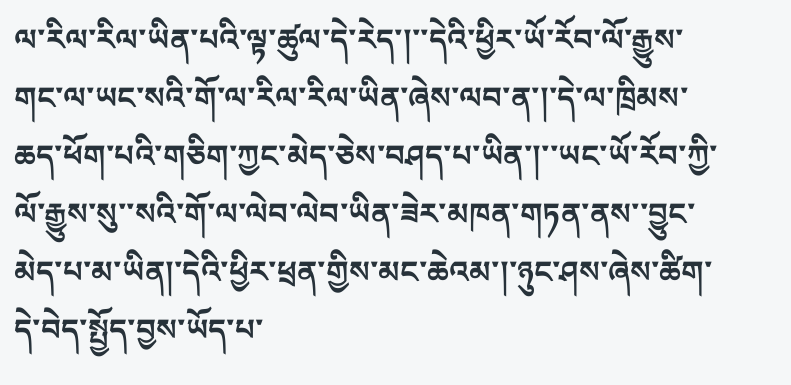ལ་རིལ་རིལ་ཡིན་པའི་ལྟ་ཚུལ་དེ་རེད་།་་དེའི་ཕྱིར་ཡོ་རོབ་ལོ་རྒྱུས་གང་ལ་ཡང་སའི་གོ་ལ་རིལ་རིལ་ཡིན་ཞེས་ལབ་ན་།་དེ་ལ་ཁྲིམས་ཆད་ཕོག་པའི་གཅིག་ཀྱང་མེད་ཅེས་བཤད་པ་ཡིན་།་་ཡང་ཡོ་རོབ་ཀྱི་ལོ་རྒྱུས་སུ་་སའི་གོ་ལ་ལེབ་ལེབ་ཡིན་ཟེར་མཁན་གཏན་ནས་་བྱུང་མེད་པ་མ་ཡིན།་དེའི་ཕྱིར་ཕྲན་གྱིས་མང་ཆེའམ་།་ཉུང་ཤས་ཞེས་ཚིག་དེ་བེད་སྤྱོད་བྱས་ཡོད་པ་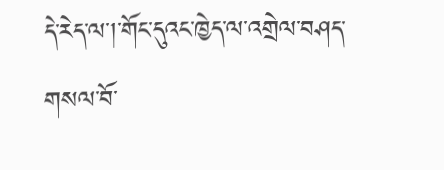དེ་རེད་ལ་།་གོང་དུའང་ཁྱེད་ལ་འགྲེལ་བཤད་གསལ་བོ་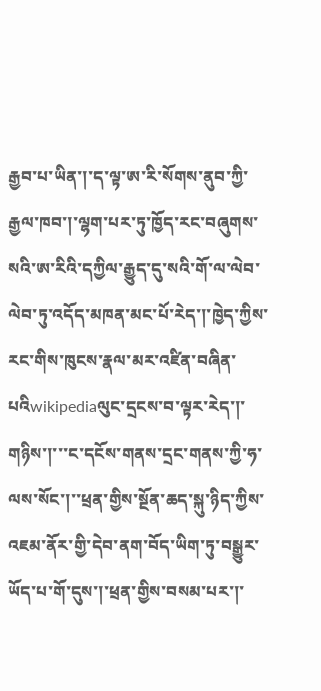རྒྱབ་པ་ཡིན་།་ད་ལྟ་ཨ་རི་སོགས་ནུབ་ཀྱི་རྒྱལ་ཁབ་།་ལྷག་པར་ཏུ་ཁྱོད་རང་བཞུགས་སའི་ཨ་རིའི་དཀྱིལ་རྒྱུད་དུ་སའི་གོ་ལ་ལེབ་ལེབ་ཏུ་འདོད་མཁན་མང་པོ་རེད་།་ཁྱེད་ཀྱིས་རང་གིས་ཁུངས་རྣལ་མར་འཛིན་བཞིན་པའིwikipediaལུང་དྲངས་བ་ལྟར་རེད་།་
གཉིས་།་་་ང་དངོས་གནས་དྲང་གནས་ཀྱི་ཧ་ལས་སོང་།་་ཕྲན་གྱིས་སྔོན་ཆད་སྐུ་ཉིད་ཀྱིས་འཇམ་ནོར་གྱི་དེབ་ནག་བོད་ཡིག་ཏུ་བསྒྱུར་ཡོད་པ་གོ་དུས་།་ཕྲན་གྱིས་བསམ་པར་།་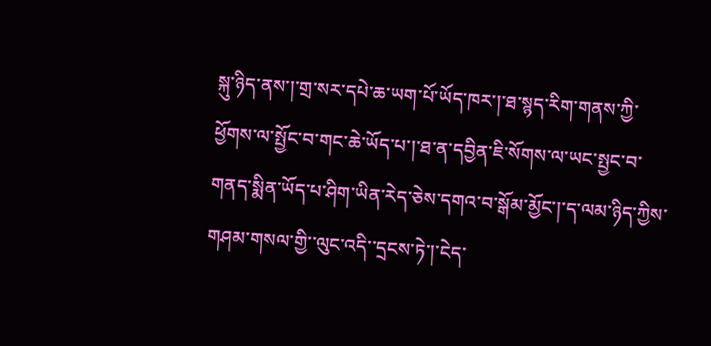སྐུ་ཉིད་ནས་།་གྲ་སར་དཔེ་ཆ་ཡག་པོ་ཡོད་ཁར་།་ཐ་སྙད་རིག་གནས་ཀྱི་ཕྱོགས་ལ་སྤྱོང་བ་གང་ཆེ་ཡོད་པ་།་ཐ་ན་དབྱིན་ཇི་སོགས་ལ་ཡང་སྤྱང་བ་གནད་སྨིན་ཡོད་པ་ཤིག་ཡིན་རེད་ཅེས་དགའ་བ་སྒོམ་མྱོང་།་ད་ལམ་ཉིད་ཀྱིས་གཤམ་གསལ་གྱི་་ལུང་འདི་་དྲངས་ཏེ་།་ངེད་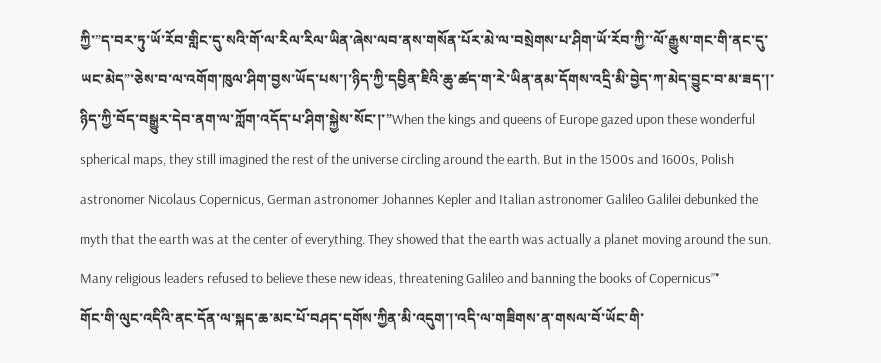ཀྱི་”ད་བར་ཏུ་ཡོ་རོབ་གླིང་དུ་སའི་གོ་ལ་རིལ་རིལ་ཡིན་ཞེས་ལབ་ནས་གསོན་པོར་མེ་ལ་བསྲེགས་པ་ཤིག་ཡོ་རོབ་ཀྱི་་ལོ་རྒྱུས་གང་གི་ནང་དུ་ཡང་མེད”་ཅེས་བ་ལ་འགོག་ཁུལ་ཤིག་བྱས་ཡོད་པས་།་ཉིད་ཀྱི་དབྱིན་ཇིའི་ཆུ་ཚད་ག་རེ་ཡིན་ནམ་དོགས་འདྲི་མི་བྱེད་ཀ་མེད་བྱུང་བ་མ་ཟད་།་ཉིད་ཀྱི་བོད་བསྒྱུར་དེབ་ནག་ལ་ཀློག་འདོད་པ་ཤིག་སྐྱེས་སོང་།་”When the kings and queens of Europe gazed upon these wonderful spherical maps, they still imagined the rest of the universe circling around the earth. But in the 1500s and 1600s, Polish astronomer Nicolaus Copernicus, German astronomer Johannes Kepler and Italian astronomer Galileo Galilei debunked the myth that the earth was at the center of everything. They showed that the earth was actually a planet moving around the sun. Many religious leaders refused to believe these new ideas, threatening Galileo and banning the books of Copernicus”་
གོང་གི་ལུང་འདིའི་ནང་དོན་ལ་སྐད་ཆ་མང་པོ་བཤད་དགོས་ཀྱིན་མི་འདུག་།་འདི་ལ་གཟིགས་ན་གསལ་བོ་ཡོང་གི་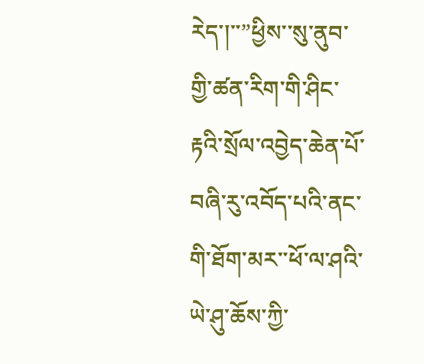རེད་།་་”ཕྱིས་་སུ་ནུབ་གྱི་ཚན་རིག་གི་ཤིང་རྟའི་སྲོལ་འབྱེད་ཆེན་པོ་བཞི་རུ་འབོད་པའི་ནང་གི་ཐོག་མར་་ཕོ་ལ་ཤའི་ཡེ་ཤུ་ཆོས་ཀྱི་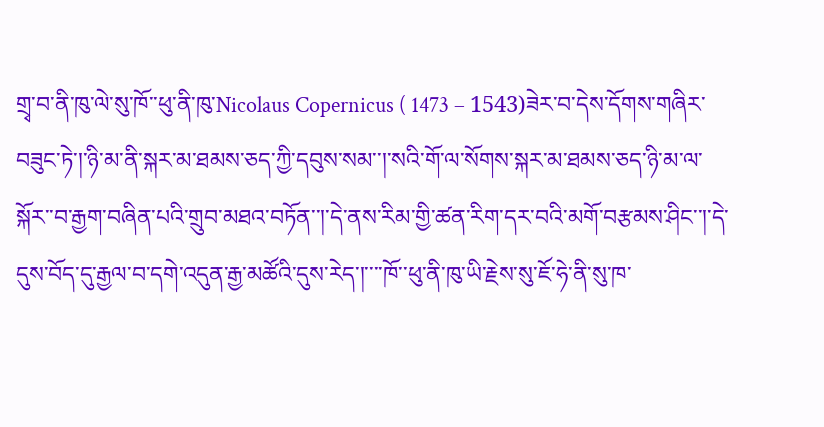གྲྭ་བ་ནི་ཁུ་ལེ་སུ་ཁོ་་ཕུ་ནི་ཁུ་Nicolaus Copernicus ( 1473 – 1543)ཟེར་བ་དེས་དོགས་གཞིར་བཟུང་ཏེ་།་ཉི་མ་ནི་སྐར་མ་ཐམས་ཅད་ཀྱི་དབུས་སམ་་།་སའི་གོ་ལ་སོགས་སྐར་མ་ཐམས་ཅད་ཉི་མ་ལ་སྐོར་་བ་རྒྱག་བཞིན་པའི་གྲུབ་མཐའ་བཏོན་་།་དེ་ནས་རིམ་གྱི་ཚན་རིག་དར་བའི་མགོ་བརྩམས་ཤིང་་།་དེ་དུས་བོད་དུ་རྒྱལ་བ་དགེ་འདུན་རྒྱ་མཚོའི་དུས་རེད་།་་་་ཁོ་་ཕུ་ནི་ཁུ་ཡི་རྗེས་སུ་ཇོ་ཧེ་ནི་སུ་ཁ་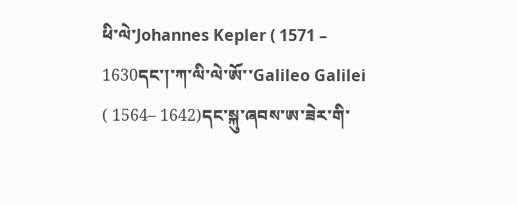ཕི་ལེ་Johannes Kepler ( 1571 – 1630དང་།་ཀ་ལི་ལེ་ཨོ་་Galileo Galilei ( 1564– 1642)དང་སྐུ་ཞབས་ཨ་ཟེར་གི་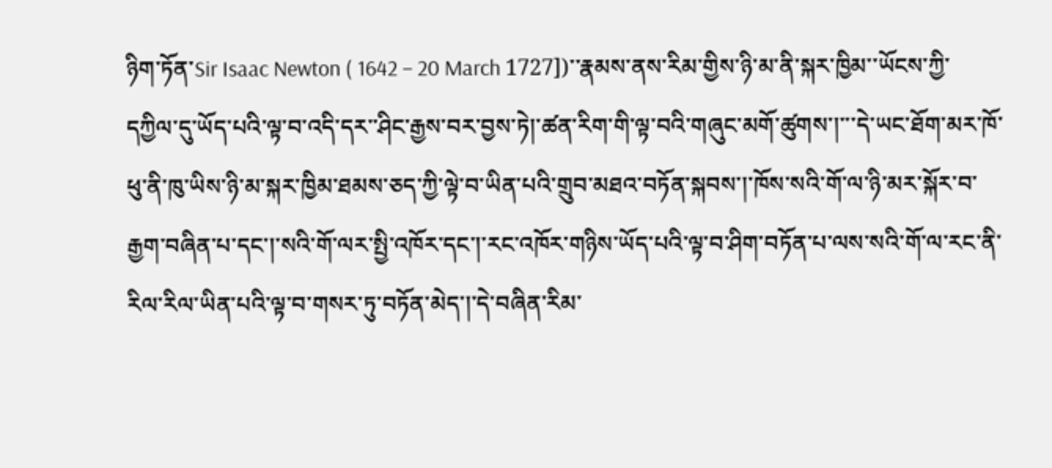ཉིག་ཏོན་Sir Isaac Newton ( 1642 – 20 March 1727])་་རྣམས་ནས་རིམ་གྱིས་ཉི་མ་ནི་སྐར་ཁྱིམ་་ཡོངས་ཀྱི་དཀྱིལ་དུ་ཡོད་པའི་ལྟ་བ་འདི་དར་་ཤིང་རྒྱས་བར་བྱས་ཏེ།་ཚན་རིག་གི་ལྟ་བའི་གཞུང་མགོ་ཚུགས་།་་་དེ་ཡང་ཐོག་མར་ཁོ་ཕུ་ནི་ཁུ་ཡིས་ཉི་མ་སྐར་ཁྱིམ་ཐམས་ཅད་ཀྱི་ལྟེ་བ་ཡིན་པའི་གྲུབ་མཐའ་བཏོན་སྐབས་།་ཁོས་སའི་གོ་ལ་ཉི་མར་སྐོར་བ་རྒྱག་བཞིན་པ་དང་།་སའི་གོ་ལར་སྤྱི་འཁོར་དང་།་རང་འཁོར་གཉིས་ཡོད་པའི་ལྟ་བ་ཤིག་བཏོན་པ་ལས་སའི་གོ་ལ་རང་ནི་རིལ་རིལ་ཡིན་པའི་ལྟ་བ་གསར་ཏུ་བཏོན་མེད་།་དེ་བཞིན་རིམ་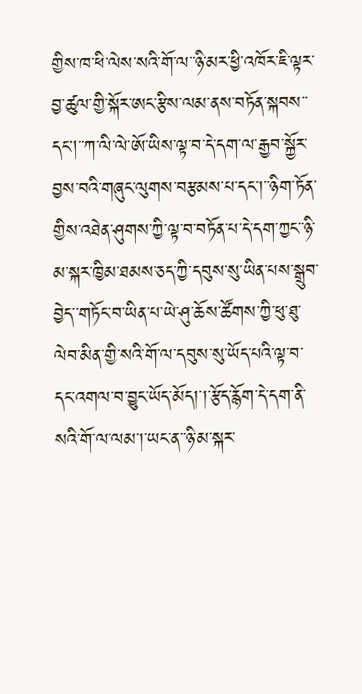གྱིས་ཁ་ཕི་ལེས་སའི་གོ་ལ་་ཉི་མར་ཕྱི་འཁོར་ཇི་ལྟར་བྱ་ཚུལ་གྱི་སྐོར་ཨང་རྩིས་ལམ་ནས་བཏོན་སྐབས་་དང།་་ཀ་ལི་ལེ་ཨོ་ཡིས་ལྟ་བ་དེ་དག་ལ་རྒྱབ་སྐྱོར་བྱས་བའི་གཞུང་ལུགས་བརྩམས་པ་དང་།་་ཉིག་ཏོན་གྱིས་འཐེན་ཤུགས་ཀྱི་ལྟ་བ་བཏོན་པ་དེ་དག་ཀྱང་་ཉི་མ་སྐར་ཁྱིམ་ཐམས་ཅད་ཀྱི་དབུས་སུ་ཡིན་པས་སྒྲུབ་བྱེད་་གཏོང་བ་ཡིན་པ་ཡེ་ཤུ་ཆོས་ཚོགས་ཀྱི་ཕུ་ཐུ་ལེབ་མིན་གྱི་སའི་གོ་ལ་དབུས་སུ་ཡོད་པའི་ལྟ་བ་དང་འགལ་བ་བྱུང་ཡོད་མོད།་།་རྩོད་རྙོག་དེ་དག་ནི་སའི་གོ་ལ་ལམ་།་ཡང་ན་་ཉི་མ་སྐར་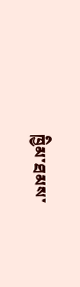ཁྱིམ་ཐམས་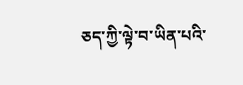ཅད་ཀྱི་ལྟེ་བ་ཡིན་པའི་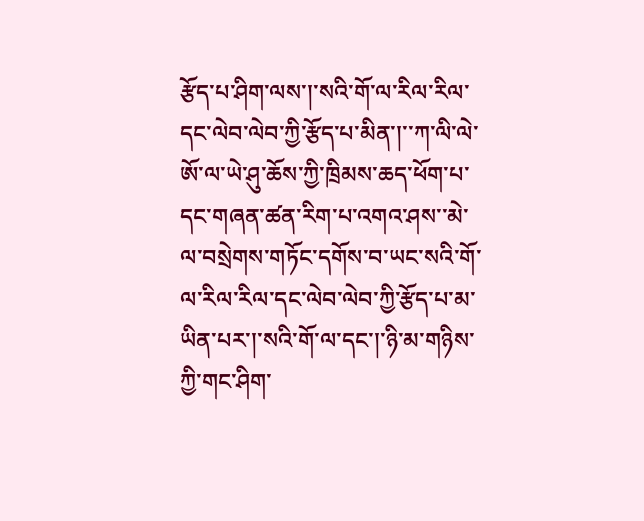རྩོད་པ་ཤིག་ལས་།་སའི་གོ་ལ་རིལ་རིལ་དང་ལེབ་ལེབ་ཀྱི་རྩོད་པ་མིན་།་་ཀ་ལི་ལེ་ཨོ་ལ་ཡེ་ཤུ་ཆོས་ཀྱི་ཁྲིམས་ཆད་ཕོག་པ་དང་གཞན་ཚན་རིག་པ་འགའ་ཤས་་མེ་ལ་བསྲེགས་གཏོང་དགོས་བ་ཡང་སའི་གོ་ལ་རིལ་རིལ་དང་ལེབ་ལེབ་ཀྱི་རྩོད་པ་མ་ཡིན་པར་།་སའི་གོ་ལ་དང་།་ཉི་མ་གཉིས་ཀྱི་གང་ཤིག་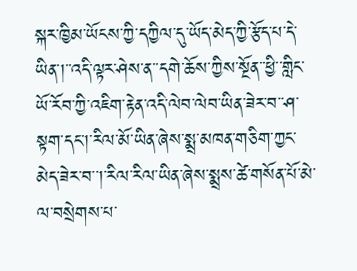སྐར་ཁྱིམ་ཡོངས་ཀྱི་དཀྱིལ་དུ་ཡོད་མེད་ཀྱི་རྩོད་པ་དེ་ཡིན་།་་འདི་ལྟར་ཤེས་ན་་དགེ་ཆོས་ཀྱིས་སྔོན་་ཕྱི་་གླིང་ཡོ་རོབ་ཀྱི་འཇིག་རྟེན་འདི་ལེབ་ལེབ་ཡིན་ཟེར་བ་་ཤ་སྟག་དང་།་རིལ་མོ་ཡིན་ཞེས་སྨྲ་མཁན་གཅིག་ཀྱང་མེད་ཟེར་བ་་།་རིལ་རིལ་ཡིན་ཞེས་སྨྲས་ཚེ་གསོན་པོ་མེ་ལ་བསྲེགས་པ་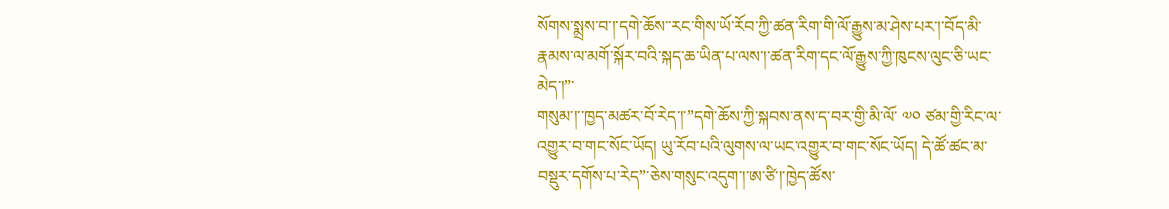སོགས་སྨྲས་བ་།་དགེ་ཆོས་་རང་གིས་ཡོ་རོབ་ཀྱི་ཚན་རིག་གི་ལོ་རྒྱུས་མ་ཤེས་པར་།་བོད་མི་རྣམས་ལ་མགོ་སྐོར་བའི་སྐད་ཆ་ཡིན་པ་ལས་།་ཚན་རིག་དང་ལོ་རྒྱུས་ཀྱི་ཁུངས་ལུང་ཅི་ཡང་མེད་།”་
གསུམ་།་་ཁྱད་མཚར་བོ་རེད་།་”དགེ་ཆོས་ཀྱི་སྐབས་ནས་ད་བར་གྱི་མི་ལོ་ ༧༠ ཙམ་གྱི་རིང་ལ་ འགྱུར་བ་གང་སོང་ཡོད། ཡུ་རོབ་པའི་ལུགས་ལ་ཡང་འགྱུར་བ་གང་སོང་ཡོད། དེ་ཚོ་ཚང་མ་བསྡུར་དགོས་པ་རེད”་ཅེས་གསུང་འདུག་།་ཨ་ཙི་།་ཁྱེད་ཚོས་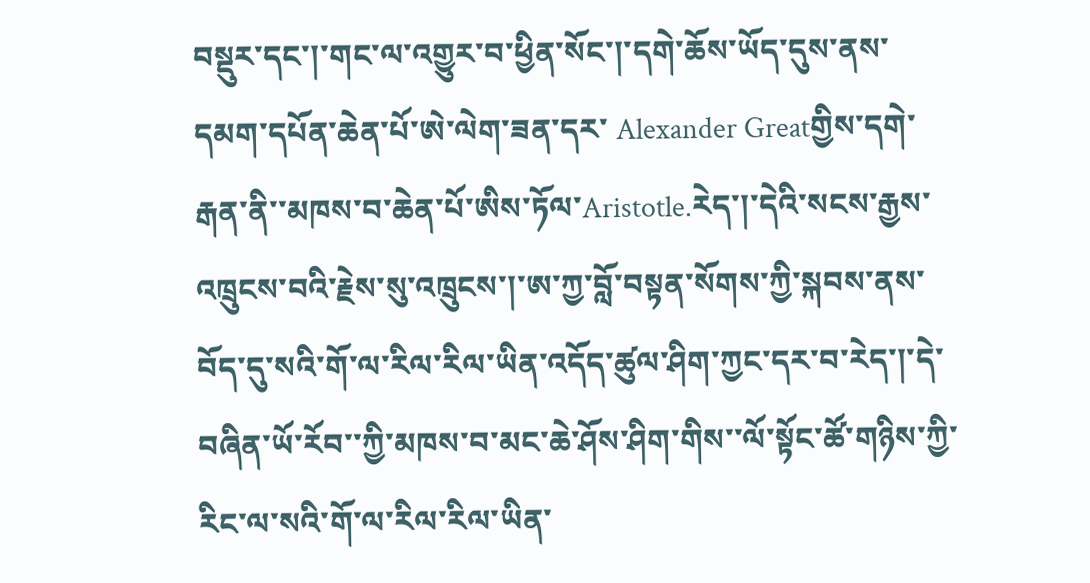བསྡུར་དང་།་གང་ལ་འགྱུར་བ་ཕྱིན་སོང་།་དགེ་ཆོས་ཡོད་དུས་ནས་དམག་དཔོན་ཆེན་པོ་ཨེ་ལེག་ཟན་དར་ Alexander Greatགྱིས་དགེ་རྒན་ནི་་མཁས་བ་ཆེན་པོ་ཨིས་ཏོལ་Aristotle.རེད་།་དེའི་སངས་རྒྱས་འཁྲུངས་བའི་རྗེས་སུ་འཁྲུངས་།་ཨ་ཀྱ་བློ་བསྟན་སོགས་ཀྱི་སྐབས་ནས་བོད་དུ་སའི་གོ་ལ་རིལ་རིལ་ཡིན་འདོད་ཚུལ་ཤིག་ཀྱང་དར་བ་རེད་།་དེ་བཞིན་ཡོ་རོབ་་ཀྱི་མཁས་བ་མང་ཆེ་ཤོས་ཤིག་གིས་་ལོ་སྟོང་ཚོ་གཉིས་ཀྱི་རིང་ལ་སའི་གོ་ལ་རིལ་རིལ་ཡིན་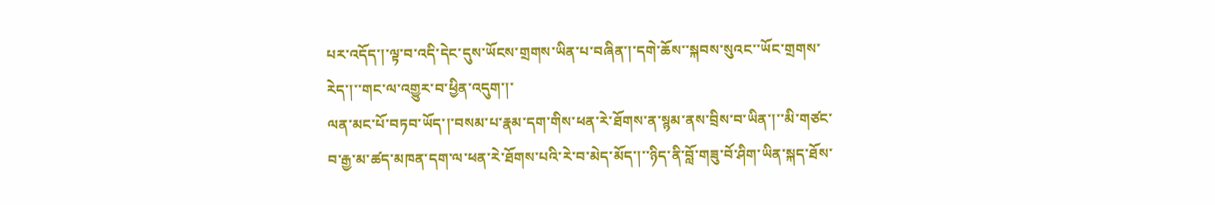པར་འདོད་།་ལྟ་བ་འདི་དེང་དུས་ཡོངས་གྲགས་ཡིན་པ་བཞིན་།་དགེ་ཆོས་་སྐབས་སུའང་་ཡོང་གྲགས་རེད་།་་གང་ལ་འགྱུར་བ་ཕྱིན་འདུག་།་
ལན་མང་པོ་བཏབ་ཡོད་།་བསམ་པ་རྣམ་དག་གིས་ཕན་རེ་ཐོགས་ན་སྙམ་ནས་བྲིས་བ་ཡིན་།་་མི་གཙང་བ་རྒྱ་མ་ཚད་མཁན་དག་ལ་ཕན་རེ་ཐོགས་པའི་རེ་བ་མེད་མོད་།་་ཉིད་ནི་བློ་གཟུ་བོ་ཤིག་ཡིན་སྐད་ཐོས་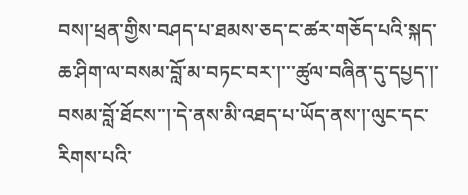བས།་ཕྲན་གྱིས་བཤད་པ་ཐམས་ཅད་ང་ཚར་གཅོད་པའི་སྐད་ཆ་ཤིག་ལ་བསམ་བློ་མ་བཏང་བར་།་་་ཚུལ་བཞིན་དུ་དཔྱད་།་བསམ་བློ་ཐོངས་་།་དེ་ནས་མི་འཐད་པ་ཡོད་ནས་།་ལུང་དང་རིགས་པའི་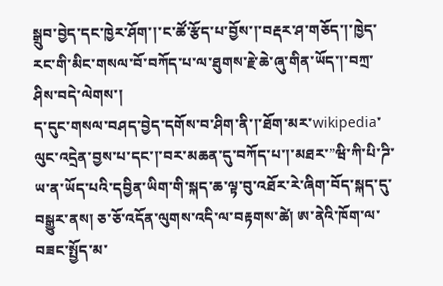སྒྲུབ་བྱེད་དང་ཁྱེར་ཤོག་།་ང་ཚོ་རྩོད་པ་བྱོས་།་བརྡར་ཤ་གཅོད་།་ཁྱེད་རང་གི་མིང་གསལ་བོ་བཀོད་པ་ལ་ཐུགས་རྗེ་ཆེ་ཞུ་གིན་ཡོད་།་བཀྲ་ཤིས་བདེ་ལེགས་།
ད་དུང་གསལ་བཤད་བྱེད་དགོས་བ་ཤིག་ནི་།་ཐོག་མར་wikipedia་ལུང་འདྲེན་བྱས་པ་དང་།་བར་མཆན་དུ་བཀོད་པ་།་མཐར་”ཝི་ཀི་པི་ཌི་ཡ་ན་ཡོད་པའི་དབྱིན་ཡིག་གི་སྐད་ཆ་ལྟ་བུ་འཐོར་རེ་ཞིག་བོད་སྐད་དུ་བསྒྱུར་ནས། ཅ་ཅོ་འདོན་ལུགས་འདི་ལ་བརྟགས་ཚེ། ཨ་ནེའི་ཁོག་ལ་བཟང་སྤྱོད་མ་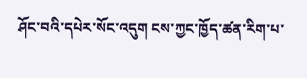ཤོང་བའི་དཔེར་སོང་འདུག ངས་ཀྱང་ཁྱོད་ཚན་རིག་པ་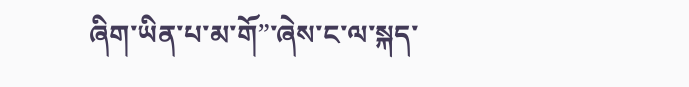ཞིག་ཡིན་པ་མ་གོ”་ཞེས་ང་ལ་སྐད་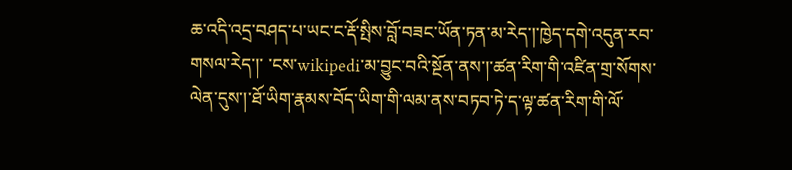ཆ་འདི་འདྲ་བཤད་པ་ཡང་ང་རྡོ་སྤིས་བློ་བཟང་ཡོན་ཏན་མ་རེད་།་ཁྱེད་དགེ་འདུན་རབ་གསལ་རེད་།་ ་ངས་wikipedi་མ་བྱུང་བའི་སྔོན་ནས་།་ཚན་རིག་གི་འཛིན་གྲ་སོགས་ལེན་དུས་།་ཐོ་ཡིག་རྣམས་བོད་ཡིག་གི་ལམ་ནས་བཏབ་ཏེ་ད་ལྟ་ཚན་རིག་གི་ལོ་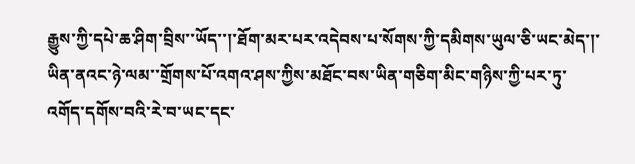རྒྱུས་ཀྱི་དཔེ་ཆ་ཤིག་བྲིས་་ཡོད་་།་ཐོག་མར་པར་འདེབས་པ་སོགས་ཀྱི་དམིགས་ཡུལ་ཅི་ཡང་མེད་།་ཡིན་ནའང་ཉེ་ལམ་་གྲོགས་པོ་འགའ་ཤས་ཀྱིས་མཐོང་བས་ཡིན་གཅིག་མིང་གཉིས་ཀྱི་པར་ཏུ་འགོད་དགོས་བའི་རེ་བ་ཡང་དང་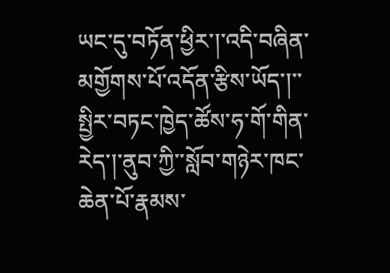ཡང་དུ་བཏོན་ཕྱིར་།་འདི་བཞིན་མགྱོགས་པོ་འདོན་རྩིས་ཡོད་།་་སྤྱིར་བཏང་ཁྱེད་ཚོས་ཧ་གོ་གིན་རེད་།་ནུབ་ཀྱི་་སློབ་གཉེར་ཁང་ཆེན་པོ་རྣམས་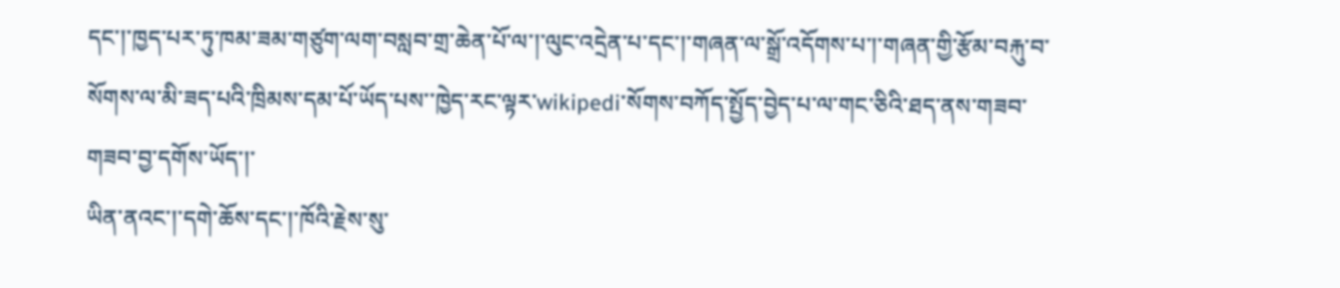དང་།་ཁྱད་པར་ཏུ་ཁམ་ཟམ་གཙུག་ལག་བསླབ་གྲ་ཆེན་པོ་ལ་།་ལུང་འདྲེན་པ་དང་།་གཞན་ལ་སྒྲོ་འདོགས་པ་།་གཞན་གྱི་རྩོམ་བརྐུ་བ་སོགས་ལ་མི་ཟད་པའི་ཁྲིམས་དམ་པོ་ཡོད་པས་་ཁྱེད་རང་ལྟར་wikipedi་སོགས་བཀོད་སྤྱོད་བྱེད་པ་ལ་གང་ཅིའི་ཐད་ནས་གཟབ་གཟབ་བྱ་དགོས་ཡོད་།་
ཡིན་ནའང་།་དགེ་ཆོས་དང་།་ཁོའི་རྗེས་སུ་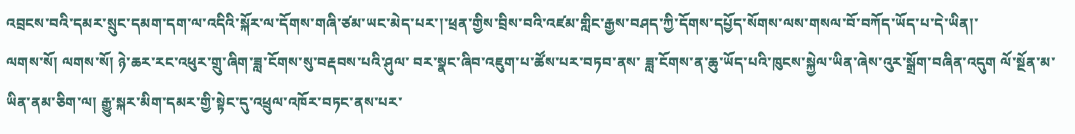འབྲངས་བའི་དམར་སྲུང་དམག་དག་ལ་འདིའི་སྐོར་ལ་དོགས་གཞི་ཙམ་ཡང་མེད་པར་།་ཕྲན་གྱིས་བྲིས་བའི་འཛམ་གླིང་རྒྱས་བཤད་ཀྱི་དོགས་དཔྱོད་སོགས་ལས་གསལ་བོ་བཀོད་ཡོད་པ་དེ་ཡིན།་
ལགས་སོ། ལགས་སོ། ཉེ་ཆར་རང་འཕུར་གྲུ་ཞིག་ཟླ་ངོགས་སུ་བརྡབས་པའི་ཤུལ་ བར་སྣང་ཞིབ་འཇུག་པ་ཚོས་པར་བཏབ་ནས་ ཟླ་ངོགས་ན་ཆུ་ཡོད་པའི་ཁུངས་སྐྱེལ་ཡིན་ཞེས་འུར་སྒྲོག་བཞིན་འདུག ལོ་སྔོན་མ་ཡིན་ནམ་ཅིག་ལ། རྒྱུ་སྐར་མིག་དམར་གྱི་སྟེང་དུ་འཕྲུལ་འཁོར་བཏང་ནས་པར་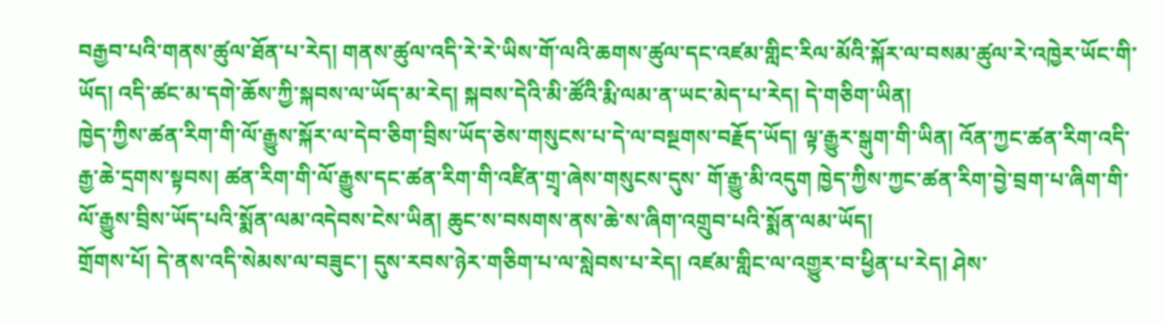བརྒྱབ་པའི་གནས་ཚུལ་ཐོན་པ་རེད། གནས་ཚུལ་འདི་རེ་རེ་ཡིས་གོ་ལའི་ཆགས་ཚུལ་དང་འཛམ་གླིང་རིལ་མོའི་སྐོར་ལ་བསམ་ཚུལ་རེ་འཁྱེར་ཡོང་གི་ཡོད། འདི་ཚང་མ་དགེ་ཆོས་ཀྱི་སྐབས་ལ་ཡོད་མ་རེད། སྐབས་དེའི་མི་ཚོའི་རྨི་ལམ་ན་ཡང་མེད་པ་རེད། དེ་གཅིག་ཡིན།
ཁྱེད་ཀྱིས་ཚན་རིག་གི་ལོ་རྒྱུས་སྐོར་ལ་དེབ་ཅིག་བྲིས་ཡོད་ཅེས་གསུངས་པ་དེ་ལ་བསྔགས་བརྗོད་ཡོད། ལྟ་རྒྱུར་སྒུག་གི་ཡིན། འོན་ཀྱང་ཚན་རིག་འདི་རྒྱ་ཆེ་དྲགས་སྟབས། ཚན་རིག་གི་ལོ་རྒྱུས་དང་ཚན་རིག་གི་འཛིན་གྲྭ་ཞེས་གསུངས་དུས་ གོ་རྒྱུ་མི་འདུག ཁྱེད་ཀྱིས་ཀྱང་ཚན་རིག་བྱེ་བྲག་པ་ཞིག་གི་ལོ་རྒྱུས་བྲིས་ཡོད་པའི་སྨོན་ལམ་འདེབས་ངེས་ཡིན། ཆུང་ས་བསགས་ནས་ཆེ་ས་ཞིག་འགྲུབ་པའི་སྨོན་ལམ་ཡོད།
གྲོགས་པོ། དེ་ནས་འདི་སེམས་ལ་བཟུང་། དུས་རབས་ཉེར་གཅིག་པ་ལ་སླེབས་པ་རེད། འཛམ་གླིང་ལ་འགྱུར་བ་ཕྱིན་པ་རེད། ཤེས་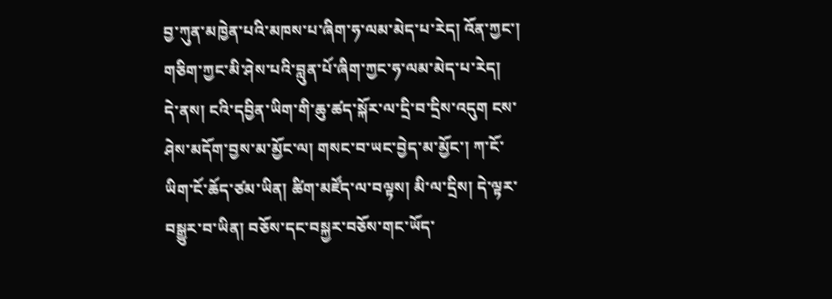བྱ་ཀུན་མཁྱེན་པའི་མཁས་པ་ཞིག་ཧ་ལམ་མེད་པ་རེད། འོན་ཀྱང་། གཅིག་ཀྱང་མི་ཤེས་པའི་བླུན་པོ་ཞིག་ཀྱང་ཧ་ལམ་མེད་པ་རེད།
དེ་ནས། ངའི་དབྱིན་ཡིག་གི་ཆུ་ཚད་སྐོར་ལ་དྲི་བ་དྲིས་འདུག ངས་ཤེས་མདོག་བྱས་མ་མྱོང་ལ། གསང་བ་ཡང་བྱེད་མ་མྱོང་། ཀ་ངོ་ཡིག་ངོ་ཆོད་ཙམ་ཡིན། ཚིག་མཛོད་ལ་བལྟས། མི་ལ་དྲིས། དེ་ལྟར་བསྒྱུར་བ་ཡིན། བཅོས་དང་བསྐྱར་བཅོས་གང་ཡོད་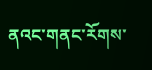ནའང་གནང་རོགས་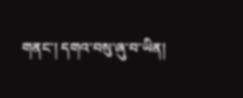གནང་། དགའ་བསུ་ཞུ་བ་ཡིན།